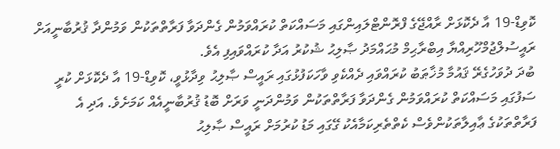ކޮވިޑް-19 އާ ދެކޮޅަށް ރާއްޖޭގެ ފްރޮންޓްލައިންގައި މަސައްކަތް ކުރައްވަމުން ގެންދަވާ ފަރާތްތަކުން ވަމުންދާ ޤުރުބާނީއަށް ރައީސުލްޖުމްހޫރިއްޔާ އިބްރާޙިމް މުޙައްމަދު ޞާލިޙު ޝުކުރު އަދާ ކުރައްވައިފި އެވެ.
ބުދަ ދުވަހުގެރޭ ޤައުމާ މުޚާޠަބު ކުރައްވައި ދެއްކެވި ވާހަކަފުޅުގައި ރައީސް ޞާލިޙު ވިދާޅުވީ، ކޮވިޑް-19 އާ ދެކޮޅަށް ކުރީ ސަފުގައި މަސައްކަތް ކުރައްވަމުން ގެންދަވާ ފަރާތްތަކުން ވަމުންދަނީ ވަރަށް ބޮޑު ޤުރުބާނީއެއް ކަމަށެވެ. އަދި އެ ފަރާތްތަކުގެ ޢާއިލާތަކުންވެސް ކެތްތެރިކަމާއެކު ގޭގައި މަޑު ކުރުމަށް ރައީސް ޞާލިޙު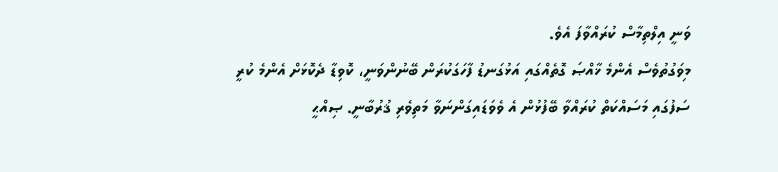ވަނީ އިލްތިމާސް ކުރައްވާފަ އެވެ.
މިވަގުތުވެސް އެންމެ ޚާއްޞަ ގޮތެއްގައި އަޅުގަނޑު ފާހަގަކުރަން ބޭނުންވަނީ، ކޮވިޑާ ދެކޮޅަށް އެންމެ ކުރީ ސަފުގައި މަސައްކަތް ކުރައްވާ ބޭފުޅުން އެ ވެވަޑައިގަންނަވާ މަތިވެރި ޤުރުބާނީ. ޞިއްޙީ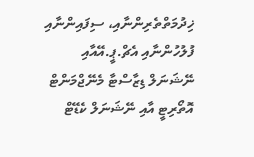ޚިދުމަތްތެރިންނާއި، ސިފައިންނާއި ފުލުހުންނާއި އެޗް.ޕީ.އޭއާއި ނޭޝަނަލް ޑިޒާސްޓާ މެނޭޖްމަންޓް އޮތޯރިޓީ އާއި ނޭޝަނަލް ކެޑޭޓް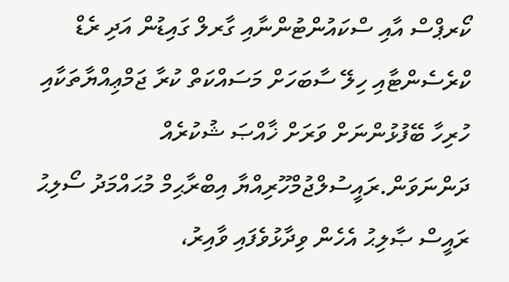ކޯރޕްސް އާއި ސްކައުންޓުންނާއި ގާރލް ގައިޑުން އަދި ރެޑް ކްރެސެންޓާއި ހިލޭ ސާބަހަށް މަސައްކަތް ކުރާ ޖަމްޢިއްޔާތަކާއި ހުރިހާ ބޭފުޅުންނަށް ވަރަށް ޚާއްޞަ ޝުކުރެއް ދަންނަވަން.ރައީސުލްޖުމްހޫރިއްޔާ އިބްރާޙިމް މުޙައްމަދު ސޯލިޙު
ރައީސް ޞާލިޙު އެހެން ވިދާޅުވެފައި ވާއިރު،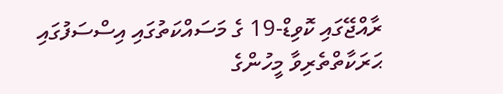ރާއްޖޭގައި ކޮވިޑް-19 ގެ މަސައްކަތުގައި އިސްސަފުގައި ޙަރަކާތްތެރިވާ މީހުންގެ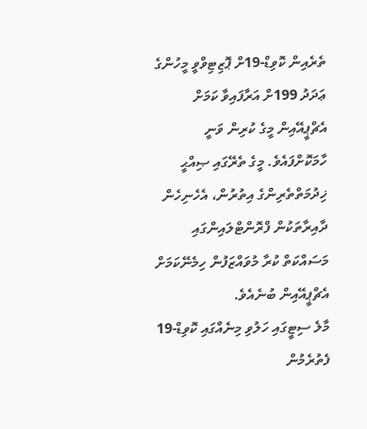ތެރެއިން ކޮވިޑް-19ށް ޕޮޒިޓިވްވީ މީހުންގެ ޢަދަދު 199ށް އަރާފައިވާ ކަމަށް އެޗްޕީއޭއިން މީގެ ކުރިން ވަނީ ހާމަކޮށްފައެވެ. މީގެ ތެރޭގައި ޞިއްޙީ ޚިދުމަތްތެރިންގެ އިތުރުން، އެހެނިހެން ދާއިރާތަކުން ފްރޮންޓްލައިންގައި މަސައްކަތް ކުރާ މުވައްޒަފުން ހިމެނޭކަމަށް އެޗްޕީއޭއިން ބުނެއެވެ.
މާލެ ސިޓީގައި ހަލުވި މިނެއްގައި ކޮވިޑް-19 ފެތުރެމުން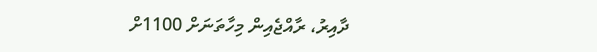ދާއިރު، ރާއްޖެއިން މިހާތަނަށް 1100ށް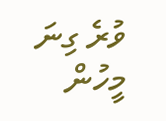ވުރެ ގިނަ މީހުން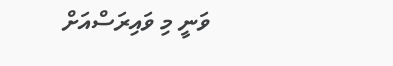ވަނީ މި ވައިރަސްއަށް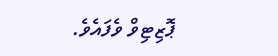ޕޮޒިޓިވް ވެފައެވެ.